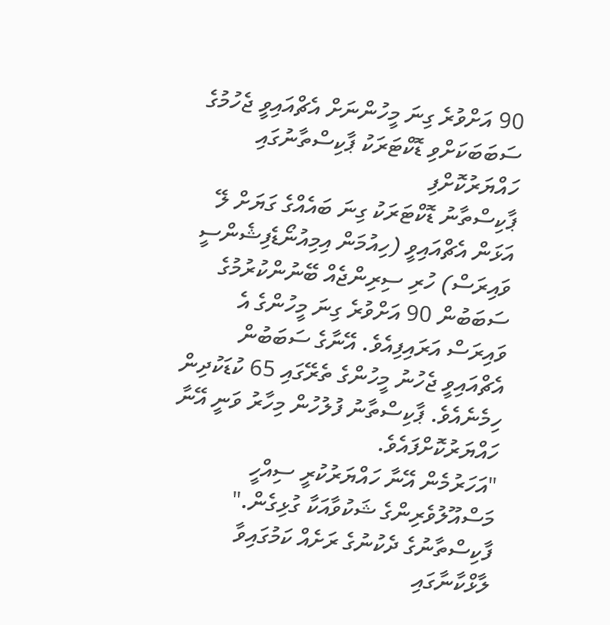90 އަށްވުރެ ގިނަ މީހުންނަށް އެޗްއައިވީ ޖެހުމުގެ ސަބަބަކަށްވި ޑޮކްޓަރަކު ޕާކިސްތާނުގައި ހައްޔަރުކޮށްފި
ޕާކިސްތާނު ޑޮކްޓަރަކު ގިނަ ބައެއްގެ ގަޔަށް ލޭ އަޅަން އެޗްއައިވީ (ހިއުމަން އިމިއުނޯޑެފިޝެންސީ ވައިރަސް) ހުރި ސިރިންޖެއް ބޭނުންކުރުމުގެ ސަބަބުން 90 އަށްވުރެ ގިނަ މީހުންގެ އެ ވައިރަސް އަރައިފިއެވެ. އޭނާގެ ސަބަބުން އެޗްއައިވީ ޖެހުނު މީހުންގެ ތެރޭގައި 65 ކުޑަކުދިން ހިމެނެއެވެ. ޕާކިސްތާނު ފުލުހުން މިހާރު ވަނީ އޭނާ ހައްޔަރުކޮށްފައެވެ.
"އަހަރުމެން އޭނާ ހައްޔަރުކުރީ ސިއްހީ މަސްއޫލުވެރިންގެ ޝަކުވާއަކާ ގުޅިގެން." ފާކިސްތާނުގެ ދެކުނުގެ ރަށެއް ކަމުގައިވާ ލާޅްކާނާގައި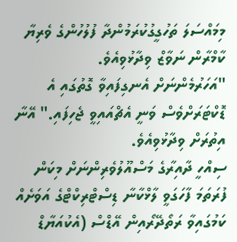މިމައްސަލަ ތަހުގީގުކުރަމުންދާ ފުލުހުންގެ ވެރިޔާ ކާމްރާން ނަވާޒް ވިދާޅުވިއެވެ.
"އަހަރުމެންނަށް އެނގިފައިވާ ގޮތުގައި އެ ޑޮކްޓަރަށްވެސް ވަނީ އެޗްއައިވީ ޖެހިފައި." އޭނާ އިތުރަށް ވިދާޅުވިއެވެ.
ސިއްހީ ދާއިރާގެ މަސްއޫލުވެރިންނަށް މިކަން ފުރަތަމަ ފާހަގަވީ ލާޅްކާނާ ޑިސްޓްރިކްޓްގެ އަވަށެއް ކަމުގައިވާ ރަތޯދޭރޯއިން އޭޑްސް (އެކުއަޔާޑް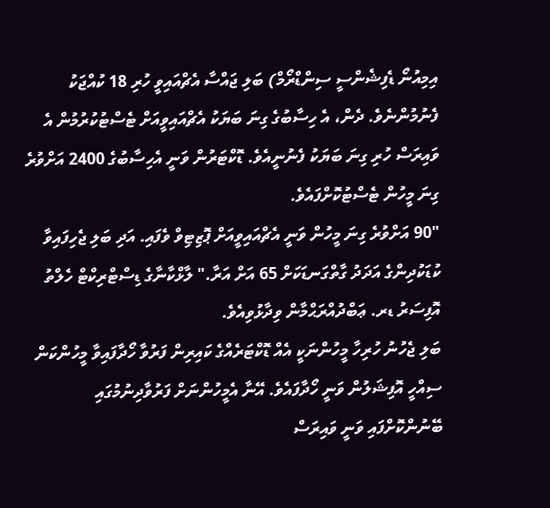އިމިއުނޯ ޑެފިޝެންސީ ސިންޑްރޯމް) ބަލި ޖައްސާ އެޗްއައިވީ ހުރި 18 ކުއްޖަކު ފެނުމުންނެވެ. ދެން، އެ ހިސާބުގެ ގިނަ ބަޔަކު އެޗްއައިވީއަށް ޓެސްޓުކުރުމުން އެ ވައިރަސް ހުރި ގިނަ ބަޔަކު ފެނުނީއެވެ. ޑޮކްޓަރުން ވަނީ އެހިސާބުގެ 2400 އަށްވުރެ ގިނަ މީހުން ޓެސްޓުކޮށްފައެވެ.
"90 އަށްވުރެ ގިނަ މީހުން ވަނީ އެޗްއައިވީއަށް ޕޮޒިޓިވް ވެފައި. އަދި ބަލި ޖެހިފައިވާ ކުޑަކުދިންގެ އަދަދު ގާތްގަނޑަކަށް 65 އަށް އަރާ." ލާޅްކާނާގެ ޑިސްޓްރިކްޓް ހެލްތު އޮފިސަރު ޑރ. ޢަބްދުއްރަޙްމާން ވިދާޅުވިއެވެ.
ބަލި ޖެހުނު ހުރިހާ މީހުންނަކީ އެއް ޑޮކްޓަރެއްގެ ކައިރިން ފަރުވާ ހޯދާފައިވާ މީހުންކަން ސިއްހީ އޮފިޝަލުން ވަނީ ހޯދާފައެވެ. އޭނާ އެމީހުންނަށް ފަރުވާދިނުމުގައި ބޭނުންކޮށްފައި ވަނީ ވައިރަސް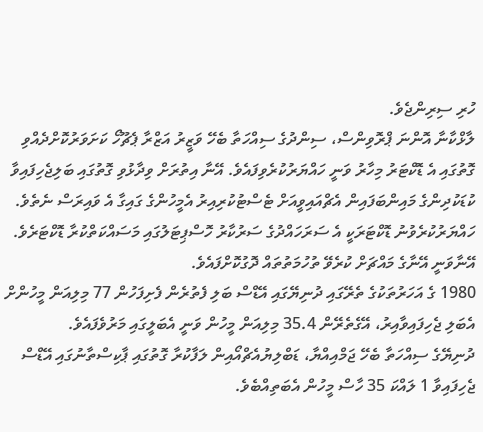ހުރި ސިރިންޖެވެ.
ލާޅްކާނާ އޮންނަ ޕްރޮވިންސް، ސިންދުގެ ސިއްހަތާ ބެހޭ ވަޒީރު އަޒްރާ ޕެޗޫހޯ ކަށަވަރުކޮށްދެއްވި ގޮތުގައި އެ ޑޮކްޓަރު މިހާރު ވަނީ ހައްޔަރުކުރެވިފައެވެ. އޭނާ އިތުރަށް ވިދާޅުވި ގޮތުގައި ބަލިޖެހިފައިވާ ކުޑަކުދިންގެ މައިންބަފައިން އެޗްއައިވީއަށް ޓެސްޓުކުރިއިރު އެމީހުންގެ ގައިގާ އެ ވައިރަސް ނެތެވެ.
ހައްޔަރުކުރެވުނު ޑޮކްޓަރަކީ އެ ސަރަހައްދުގެ ސަރުކާރު ހޮސްޕިޓަލުގައި މަސައްކަތްކުރާ ޑޮކްޓަރެވެ. އޭނާވަނީ އޭނާގެ މައްޗަށް ކުރެވޭ ތުހުމަތުތައް ދޮގުކޮށްފައެވެ.
1980 ގެ އަހަރުތަކުގެ ތެރޭގައި ދުނިޔޭގައި އޭޑްސް ބަލި ފެތުރެން ފެށިފަހުން 77 މިލިއަން މީހުންށް އެބަލި ޖެހިފައިވާއިރު، އޭގެތެރޭން 35.4 މިލިއަން މީހުން ވަނީ އެބަލީގައި މަރުވެފައެވެ.
ދުނިޔޭގެ ސިއްހަތާ ބެހޭ ޖަމްއިއްޔާ، ޑަބްލިޔުއެޗްއޯއިން ލަފާކުރާ ގޮތުގައި ޕާކިސްތާނުގައި އޭޑްސް ޖެހިފައިވާ 1 ލައްކަ 35 ހާސް މީހުން އެބަތިއްބެވެ.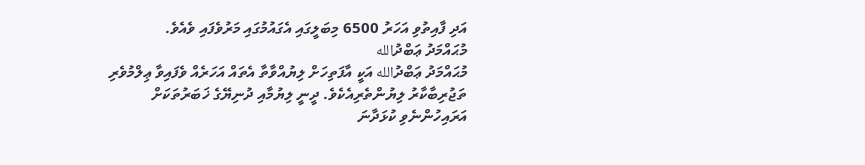އަދި ފާއިތުވި އަހަރު 6500 މިބަލީގައި އެގައުމުގައި މަރުވެފައި ވެއެވެ.
މުޙައްމަދު ޢަބްދުالله
މުޙައްމަދު ޢަބްދުالله އަކީ އާފަތިހަށް ލިޔުއްވާތާ އެތައް އަހަރެއް ވެފައިވާ ޢިލްމުވެރި ތަޖުރިބާކާރު ލިޔުންތެރިއެކެވެ. ދީނީ ލިޔުމާއި ދުނިޔޭގެ ޚަބަރުތަކަށް އަރައިހުންނެވި ކުޅަދާނަ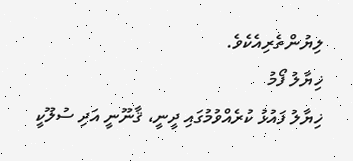ލިޔުންތެރިއެކެވެ.
ޚިޔާލު ފޯމު
ޚިޔާލު ފައުޅު ކުރެއްވުމުގައި ދީނީ، ޤާނޫނީ އަދި ސުލޫކީ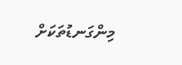މިންގަނޑުތަކަށް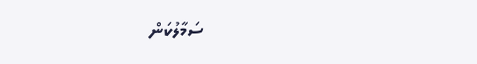ސަމާލުކަން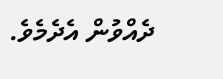ދެއްވުން އެދެމެވެ.